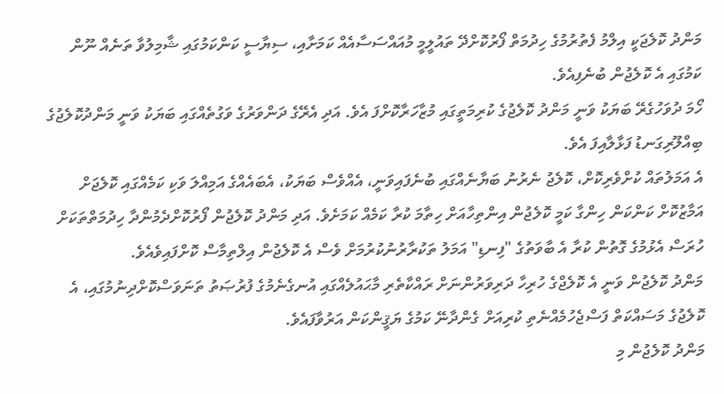މަންދު ކޮލެޖަކީ އިލްމު ފެތުރުމުގެ ހިދުމަތް ފޯރުކޮށްދޭ ތައުލީމީ މުއައްސަސާއެއް ކަމަށާއި، ސިޔާސީ ކަންކަމުގައި ޝާމިލުވާ ތަނެއް ނޫން ކަމުގައި އެ ކޮލެޖުން ބުނެފިއެވެ.
ހޯމަ ދުވަހުގެރޭ ބަޔަކު ވަނީ މަންދު ކޮލެޖުގެ ކުރިމަތީގައި މުޒާހަރާކޮށްފަ އެވެ. އަދި އެރޭގެ ދަންވަރުގެ ވަގުތެއްގައި ބަޔަކު ވަނީ މަންދުކޮލެޖުގެ ބިއްލޫރިގަނޑު ފަޅާލާއިފަ އެވެ.
އެ އަމަލުތައް ކުށްވެރިކޮށް، ކޮލެޖު ނެރުނު ބަޔާނެއްގައި ބުނެފައިވަނީ، އެއްވެސް ބަޔަކު، އެބައެއްގެ އަމިއްލަ ވަކި ކަމެއްގައި ކޮލެޖަށް އަމާޒުކޮށް ކަންކަން ހިންގާ ކަމީ ކޮލެޖުން އިންތިހާއަށް ހިތާމަ ކުރާ ކަމެއް ކަމަށެވެ. އަދި މަންދު ކޮލެޖުން ފޯރުކޮށްދެމުންދާ ހިދުމަތްތަކަށް ހުރަސް އެޅުމުގެ ގޮތުން ކުރާ އެ ބާވަތުގެ "ފިނޑި" އަމަލު ތަކުރާރުނުކުރުމަށް ވެސް އެ ކޮލެޖުން އިލްތިމާސް ކޮށްފައިވެއެވެ.
މަންދު ކޮލެޖުން ވަނީ އެ ކޮލެޖްގެ ހުރިހާ ދަރިވަރުންނަށް ރައްކާތެރި މާޙައުލެއްގައި އުނގެނެމުގެ ފުރުޞަތު ތަނަވަސްކޮށްދިނުމުގައި، އެ ކޮލެޖުގެ މަސައްކަތް ފަސްޖެހުމެއްނެތި ކުރިއަށް ގެންދާނޭ ކަމުގެ ޔަޤީންކަން އަރުވާފައެވެ.
މަންދު ކޮލެޖުން މި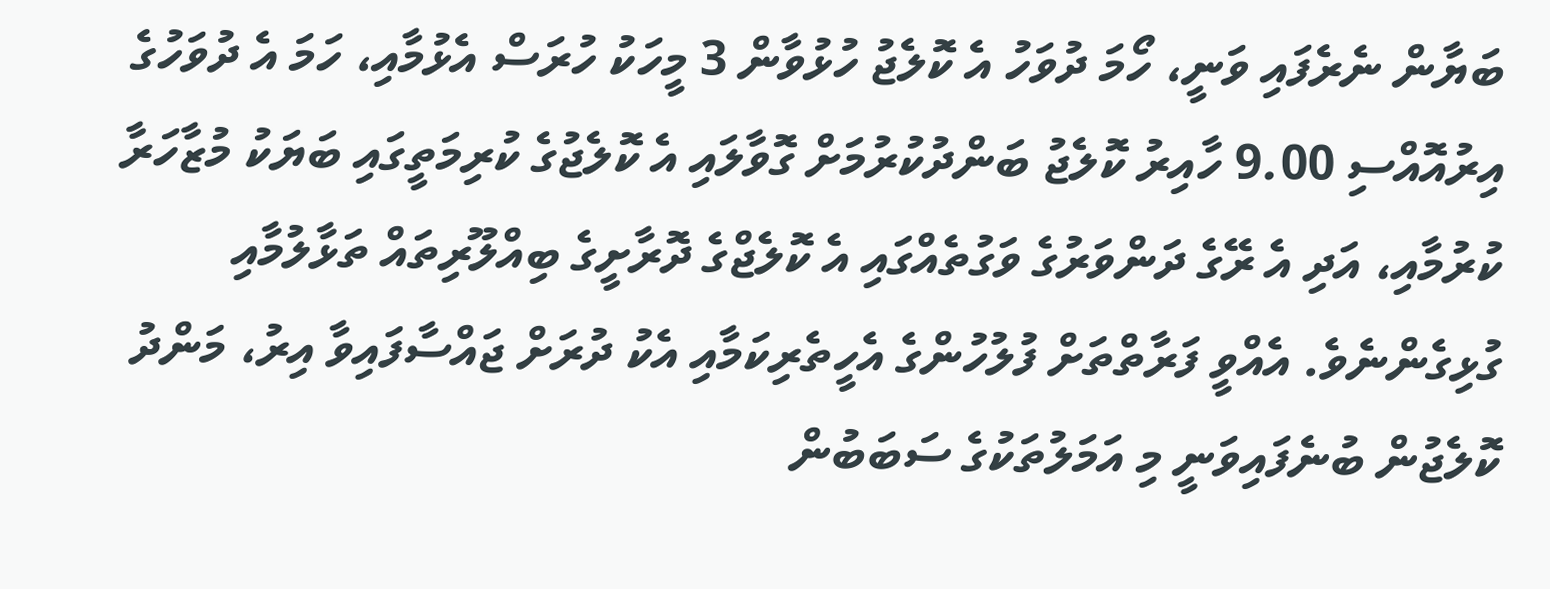ބަޔާން ނެރެފައި ވަނީ، ހޯމަ ދުވަހު އެ ކޮލެޖު ހުޅުވާން 3 މީހަކު ހުރަސް އެޅުމާއި، ހަމަ އެ ދުވަހުގެ އިރުއޮއްސި 9.00 ހާއިރު ކޮލެޖު ބަންދުކުރުމަށް ގޮވާލައި އެ ކޮލެޖުގެ ކުރިމަތީގައި ބަޔަކު މުޒާހަރާ ކުރުމާއި، އަދި އެ ރޭގެ ދަންވަރުގެ ވަގުތެއްގައި އެ ކޮލެޖްގެ ދޮރާށީގެ ބިއްލޫރިތައް ތަޅާލުމާއި ގުޅިގެންނެވެ. އެއްވީ ފަރާތްތަށް ފުލުހުންގެ އެހީތެރިކަމާއި އެކު ދުރަށް ޖައްސާފައިވާ އިރު، މަންދު ކޮލެޖުން ބުނެފައިވަނީ މި އަމަލުތަކުގެ ސަބަބުން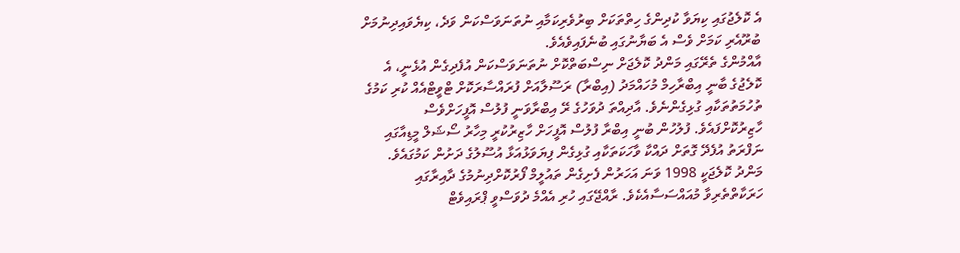އެ ކޮލެޖުގައި ކިޔަވާ ކުދިންގެ ހިތްތަކަށް ބިރުވެރިކަމާއި ނުތަނަވަސްކަން ވަދެ، ކިޔެވައިދިނުމަށް ބުރޫއެރި ކަމަށް ވެސް އެ ބަޔާނުގައި ބުނެފައިވެއެވެ.
އާއްމުންގެ ތެރޭގައި މަންދު ކޮލެޖަށް ނިސްބަތްކޮށް ނުތަނަވަސްކަން އުފެދިގެން އުޅެނީ، އެ ކޮލެޖުގެ ބާނީ އިބްރާހިމް މުހައްމަދު (އިބްރާ) ރަސޫލާއަށް ފުރައްސާރަކޮށް ޓްވީޓްއެއް ކުރި ކަމުގެ ތުހުމަތުތަކާއި ގުޅިގެންނެވެ. އާދިއްތަ ދުވަހުގެ ރޭ އިބްރާވަނީ ފުލުސް އޮފީހަށްވެސް ހާޒިރުކޮށްފައެވެ. ފުލުހުން ބުނީ އިބްރާ ފުލުސް އޮފީހަށް ހާޒިރުކުރީ މިހާރު ސޯޝަލް މީޑިއާގައި ނަފްރަތު އުފެދޭ ގޮތަށް ދައްކާ ވާހަކަތަކާއި ގުޅިގެން ފިޔަވަޅުއަޅާ އުސޫލުގެ ދަށުން ކަމުގައެވެ.
މަންދު ކޮލެޖަކީ 1998 ވަނަ އަހަރުން ފެށިގެން ތައުލީމް ފޯރުކޮށްދިނުމުގެ ދާއިރާގައި ހަރަކާތްތެރިވާ މުއައްސަސާއެކެވެ. ރާއްޖޭގައި ހުރި އެއްމެ ދުވަސްވީ ޕްރައިވެޓް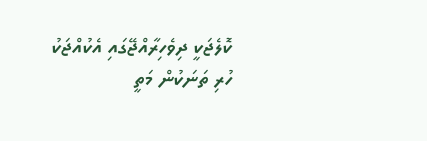ކޮލެޖަކީ ދިވެހިރާއްޖޭގައި އެކުއްޖަކު ހުރި ތަނަކުން މަތީ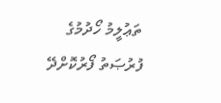ތަޢުލީމު ހޯދުމުގެ ފުރުޞަތު ފޯރުކޮށްދޭ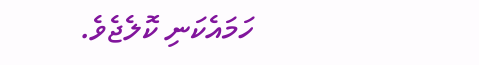ހަމައެކަނި ކޮލެޖެވެ.